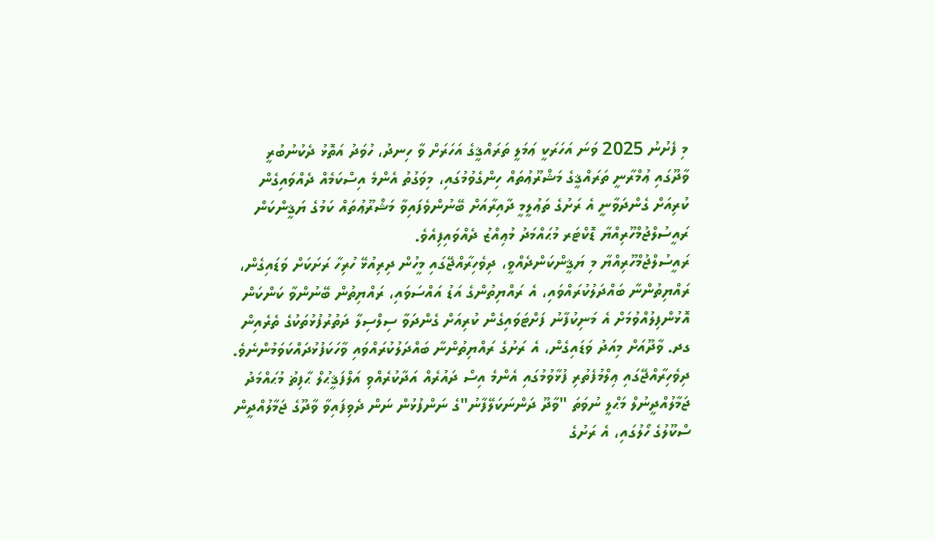މި ފެށުނު 2025 ވަނަ އަހަރަކީ ޢަމަލީ ތަރައްޤީގެ އަހަރަށް ވާ ހިނދު، ހުވަދު އަތޮޅު ދެކުނުބުރީ ވާދޫގައި ޢުމްރާނީ ތަރައްޤީގެ މަޝްރޫޢުތައް ހިންގެވުމުގައި، މިވަގުތު އެންމެ އިސްކަމެއް ދެއްވައިގެން ކުރިއަށް ގެންދަވާނީ އެ ރަށުގެ ތަޢުލީމީ ދާއިރާއަށް ބޭނުންވެފައިވާ މަޝްރޫޢުތައް ކަމުގެ ޔަޤީންކަން ރައީސުލްޖުމްހޫރިއްޔާ ޑޮކްޓަރ މުޙައްމަދު މުޢިއްޒު ދެއްވައިފިއެވެ.
ރައީސުލްޖުމްހޫރިއްޔާ މި ޔަޤީންކަންދެއްވީ، ދިވެހިރާއްޖޭގައި މީހުން ދިރިއުޅޭ ހުރިހާ ރަށަކަށް ވަޑައިގެން، ރައްޔިތުންނާ ބައްދަލުކުރައްވައި، އެ ރައްޔިތުންގެ އަޑު އައްސަވައި، ރައްޔިތުން ބޭނުންވާ ކަންކަން އޮޅުންފިލުއްވުމަށް އެ މަނިކުފާނު ފަށްޓަވައިގެން ކުރިއަށް ގެންދަވާ ސިލްސިލާ ދަތުރުފުޅުތަކުގެ ތެރެއިން ގދ. ވާދޫއަށް މިއަދު ވަޑައިގެން، އެ ރަށުގެ ރައްޔިތުންނާ ބައްދަލުކުރައްވައި ވާހަކަފުޅުދައްކަވަމުންނެވެ.
ދިވެހިރާއްޖޭގައި ޢިލްމުފެތުރި ފުޅާވުމުގައި އެންމެ އިސް ދައުރެއް އަދާކުރެއްވި އަލްފަޤީޙުލް ޙާފިޡު މުޙައްމަދު ޖަމާލުއްދީނުލް މަޙްލީ ނުވަތަ "ވާދޫ ދަންނަކަލޭފާނު"ގެ ނަންފުޅުން ނަން ދެވިފައިވާ ވާދޫގެ ޖަމާލުއްދީން ސްކޫލުގެ ހޯލުގައި، އެ ރަށުގެ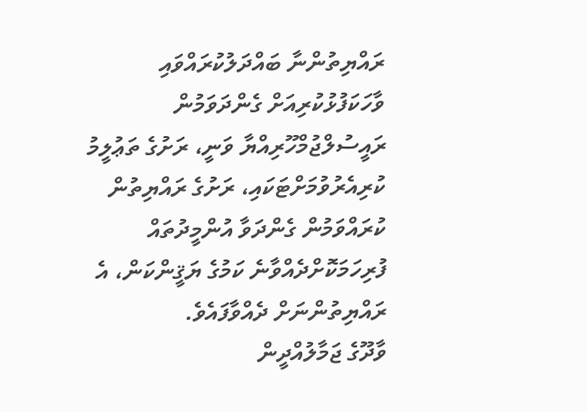ރައްޔިތުންނާ ބައްދަލުކުރައްވައި ވާހަކަފުޅުކުރިއަށް ގެންދަވަމުން ރައީސުލްޖުމްހޫރިއްޔާ ވަނީ، ރަށުގެ ތަޢުލީމު ކުރިއެރުވުމަށްޓަކައި، ރަށުގެ ރައްޔިތުން ކުރައްވަމުން ގެންދަވާ އުންމީދުތައް ފުރިހަމަކޮށްދެއްވާނެ ކަމުގެ ޔަޤީންކަން، އެ ރައްޔިތުންނަށް ދެއްވާފައެވެ.
ވާދޫގެ ޖަމާލުއްދީން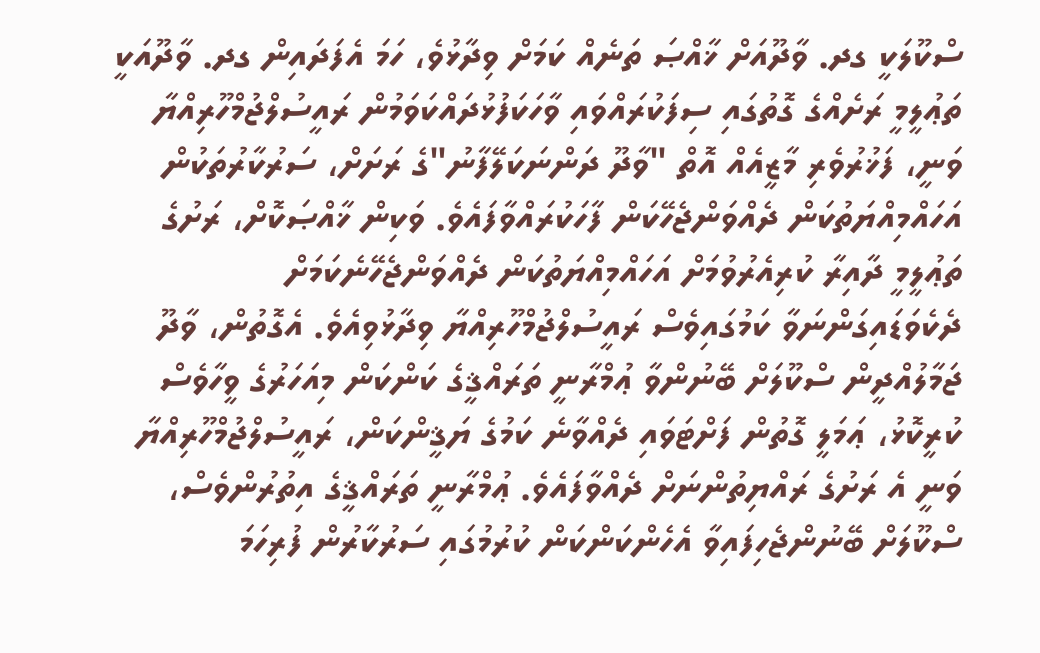ސްކޫލަކީ ގދ. ވާދޫއަށް ޚާއްޞަ ތަނެއް ކަމަށް ވިދާޅުވެ، ހަމަ އެފަދައިން ގދ. ވާދޫއަކީ ތަޢުލީމީ ރަށެއްގެ ގޮތުގައި ސިފަކުރައްވައި ވާހަކަފުޅުދައްކަވަމުން ރައީސުލްޖުމްހޫރިއްޔާ ވަނީ، ފަޚުރުވެރި މާޒީއެއް އޮތް "ވާދޫ ދަންނަކަލޭފާނު"ގެ ރަށަށް، ސަރުކާރުތަކުން އަހައްމިއްޔަތުކަން ދެއްވަންޖެހޭކަން ފާހަކުރައްވާފައެވެ. ވަކިން ޚާއްޞަކޮށް، ރަށުގެ ތަޢުލީމީ ދާއިރާ ކުރިއެރުވުމަށް އަހައްމިއްޔަތުކަން ދެއްވަންޖެހޭނެކަމަށް ދެކެވަޑައިގަންނަވާ ކަމުގައިވެސް ރައީސުލްޖުމްހޫރިއްޔާ ވިދާޅުވިއެވެ. އެގޮތުން، ވާދޫ ޖަމާލުއްދީން ސްކޫލަށް ބޭނުންވާ ޢުމްރާނީ ތަރައްޤީގެ ކަންކަން މިއަހަރުގެ ވީހާވެސް ކުރީކޮޅު، ޢަމަލީ ގޮތުން ފަށްޓަވައި ދެއްވާނެ ކަމުގެ ޔަޤީންކަން، ރައީސުލްޖުމްހޫރިއްޔާ ވަނީ އެ ރަށުގެ ރައްޔިތުންނަށް ދެއްވާފައެވެ. ޢުމްރާނީ ތަރައްޤީގެ އިތުރުންވެސް، ސްކޫލަށް ބޭނުންޖެހިފައިވާ އެހެންކަންކަން ކުރުމުގައި ސަރުކާރުން ފުރިހަމަ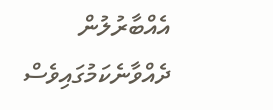އެއްބާރުލުން ދެއްވާނެކަމުގައިވެސް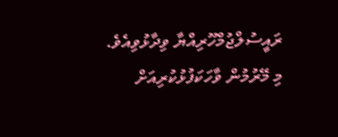ރައީސުލްޖުމްހޫރިއްޔާ ވިދާޅުވިއެވެ.
މި މޭރުމުން ވާހަކަފުޅުކުރިއަށް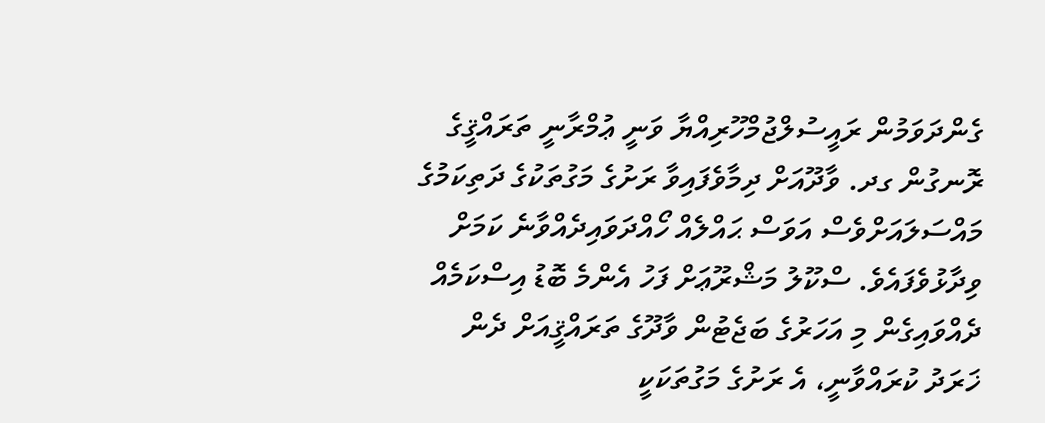ގެންދަވަމުން ރައީސުލްޖުމްހޫރިއްޔާ ވަނީ ޢުމްރާނީ ތަރައްޤީގެ ރޮނގުން ގދ. ވާދޫއަށް ދިމާވެފައިވާ ރަށުގެ މަގުތަކުގެ ދަތިކަމުގެ މައްސަލައަށްވެސް އަވަސް ޙައްލެއް ހޯއްދަވައިދެއްވާނެ ކަމަށް ވިދާޅުވެފައެވެ. ސްކޫލު މަޝްރޫޢަށް ފަހު އެންމެ ބޮޑު އިސްކަމެއް ދެއްވައިގެން މި އަހަރުގެ ބަޖެޓުން ވާދޫގެ ތަރައްޤީއަށް ދެން ޚަރަދު ކުރައްވާނީ، އެ ރަށުގެ މަގުތަކަކީ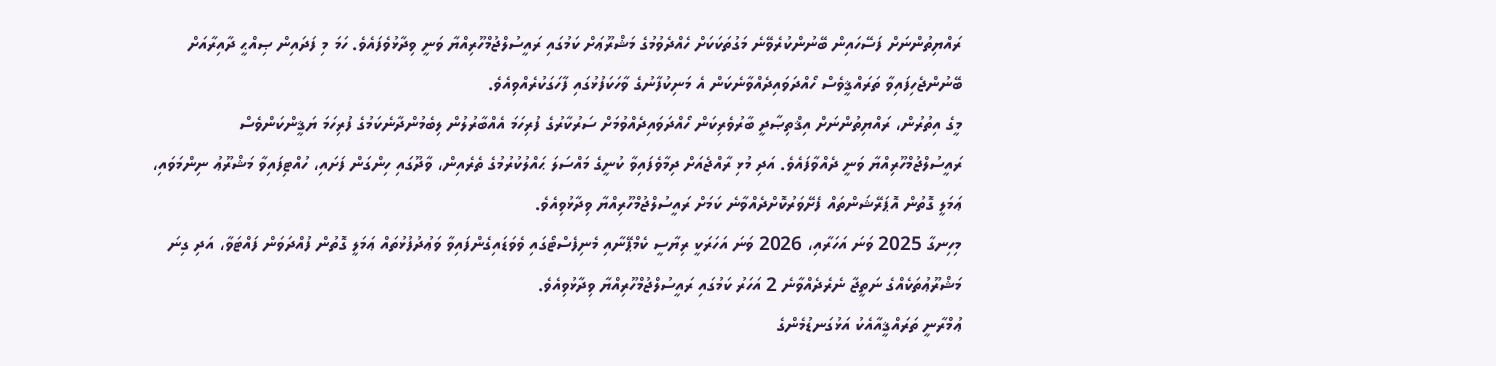ރައްޔިތުންނަށް ފަސޭހައިން ބޭނުންކުރެވޭނެ މަގުތަކަކަށް ހެއްދެވުމުގެ މަޝްރޫޢަށް ކަމުގައި ރައީސުލްޖުމްހޫރިއްޔާ ވަނީ ވިދާޅުވެފައެވެ. ހަމަ މި ފަދައިން ޞިއްޙީ ދާއިރާއަށް ބޭނުންޖެހިފައިވާ ތަރައްޤީވެސް ހޯއްދަވައިދެއްވާނެކަން އެ މަނިކުފާނުގެ ވާހަކަފުޅުގައި ފާހަގަކުރެއްވިއެވެ.
މީގެ އިތުރުން، ރައްޔިތުންނަށް އިޤްތިޞާދީ ބާރުވެރިކަން ހޯއްދަވައިދެއްވުމަށް ސަރުކާރުގެ ފުރިހަމަ އެއްބާރުލުން ލިބެމުންދާނެކަމުގެ ފުރިހަމަ ޔަޤީންކަންވެސް ރައީސުލްޖުމްހޫރިއްޔާ ވަނީ ދެއްވާފައެވެ. އަދި މުޅި ރާއްޖެއަށް ދިމާވެފައިވާ ކުނީގެ މައްސަލަ ޙައްލުކުރުމުގެ ތެރެއިން، ވާދޫގައި ހިންގަން ފަށައި، ހުއްޓިފައިވާ މަޝްރޫޢު ނިންމަވައި، ޢަމަލީ ގޮތުން އޮޕަރޭޝަންތައް ފެށޭވަރުކޮށްދެއްވާނެ ކަމަށް ރައީސުލްޖުމްހޫރިއްޔާ ވިދާޅުވިއެވެ.
މިހިނގާ 2025 ވަނަ އަހަރާއި، 2026 ވަނަ އަހަރަކީ ރިޔާސީ ކެމްޕޭނާއި މެނިފެސްޓޯގައި ވެވަޑައިގެންފައިވާ ވަޢުދުފުޅުތައް ޢަމަލީ ގޮތުން ފުއްދަވަން ފައްޓަވާ، އަދި ގިނަ މަޝްރޫޢުތަކެއްގެ ނަތީޖާ ނެރެދެއްވާނެ 2 އަހަރު ކަމުގައި ރައީސުލްޖުމްހޫރިއްޔާ ވިދާޅުވިއެވެ.
ޢުމްރާނީ ތަރައްޤީއާއެކު އަޅުގަނޑުމެންގެ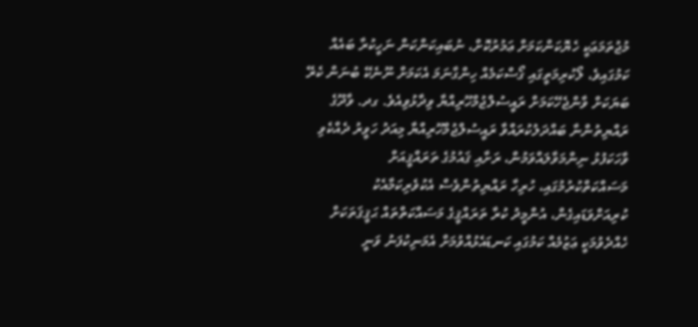މުޖުތަމަޢަކީ ހެޔޮކަންކަމަށް ޢަމުރުކޮށް، ނުބައިކަންކަން ނަހީކުރާ ބައެއް ކަމުގައިވެ، ލޯކުރިމަތީގައި ގޯސްކަމެއް ހިންގާނަމަ އެކަމަށް ނޫނެކޭ ބުނަން ކެރޭ ބަޔަކަށް ވާންޖެހޭކަމަށް ރައީސުލްޖުމްހޫރިއްޔާ ވިދާޅުވިއެވެ. ގދ. ވާދޫގެ ރައްޔިތުންނާ ބައްދަލުކުރައްވާ ރައީސުލްޖުމްހޫރިއްޔާ މިއަދު ހަވީރު ދެއްކެވި ވާހަކަފުޅު ނިންމަވާލައްވަމުން، ރަށާއި ޤައުމުގެ ތަރައްޤީއަށް މަސައްކަތްކުރުމުގައި، ހުރިހާ ރައްޔިތުންވެސް އެކުވެރިކަމާއެކު ކުރިއަށްވަޑައިގެން، އުންމީދު ކުރާ ތަރައްޤީގެ މަސައްކަތްތައް ޙަޤީޤަތަކަށް ހެއްދެވުމަކީ ޢަޒުމެއް ކަމުގައި ކަނޑައެޅުއްވުމަށް އެމަނިކުފަނު ވަނީ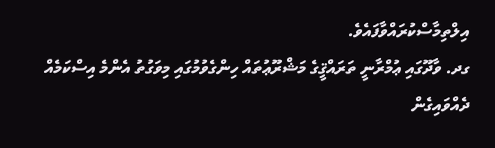އިލްތިމާސްކުރައްވާފައެވެ.
ގދ. ވާދޫގައި ޢުމްރާނީ ތަރައްޤީގެ މަޝްރޫޢުތައް ހިންގެވުމުގައި މިވަގުތު އެންމެ އިސްކަމެއް ދެއްވައިގެން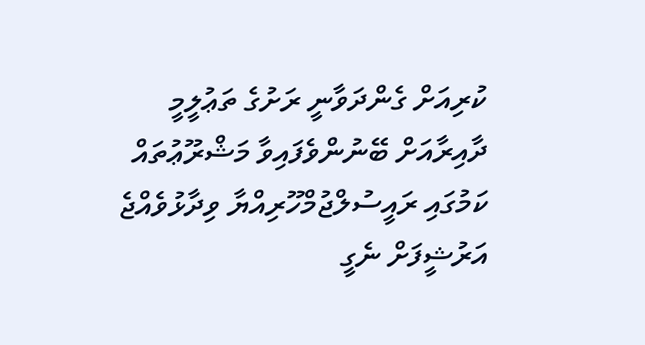ކުރިއަށް ގެންދަވާނީ ރަށުގެ ތަޢުލީމީ ދާއިރާއަށް ބޭނުންވެފައިވާ މަޝްރޫޢުތައް ކަމުގައި ރައީސުލްޖުމްހޫރިއްޔާ ވިދާޅުވެއްޖެ
އަރުޝީފަށް ނެގީ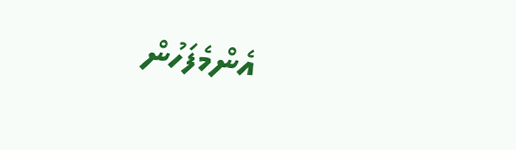އެންމެފަހުން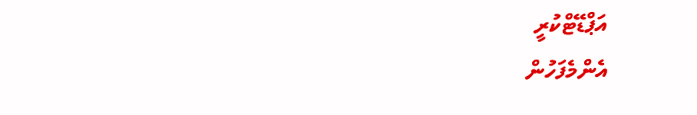އަޕްޑޭޓްކުރީ
އެންމެފަހުން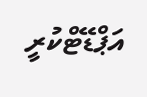އަޕްޑޭޓްކުރީ